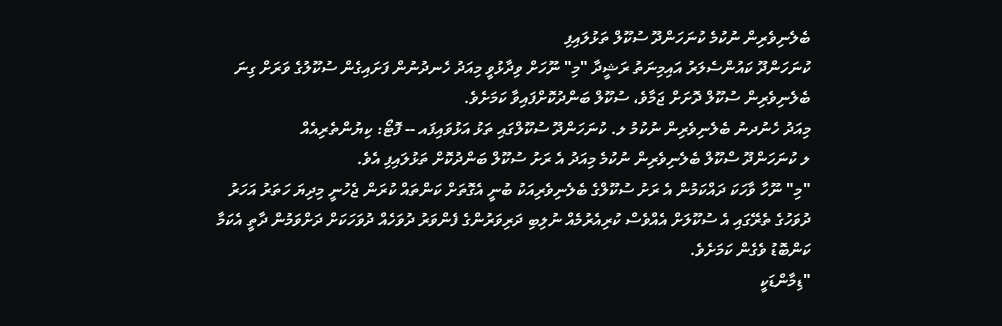ބެލެނިވެރިން ނުކުމެ ކުނަހަންދޫ ސުކޫލް ތަޅުލައިފި
ކުނަހަންދޫ ކައުންސެލަރު އައިމިނަތު ރަޝީދާ "މި" ނޫހަށް ވިދާޅުވީ މިއަދު ހެނދުނުން ފަށައިގެން ސުކޫލުގެ ވަރަށް ގިނަ ބެލެނިވެރިން ސުކޫލް ދޮށަށް ޖަމާވެ، ސުކޫލް ބަންދުކޮށްފައިވާ ކަމަށެވެ.
މިއަދު ހެނުދނު ބެލެނިވެރިން ނުކުމު ލ. ކުނަހަންދޫ ސުކޫލްގައި ތަޅު އަޅުވައިފައ -- ފޮޓޯ: ކިޔުންތެރިއެއް
ލ ކުނަހަންދޫ ސްކޫލް ބެލެނިވެރިން ނުކުމެ މިއަދު އެ ރަށު ސުކޫލް ބަންދުކޮށް ތަޅުލައިފި އެވެ.
"މި" ނޫހާ ވާހަކަ ދައްކަމުން އެ ރަށު ސުކޫލްގެ ބެލެނިވެރިއަކު ބުނީ އެގޮތަށް ކަންތައް ކުރަން ޖެހުނީ މިދިޔަ ހަތަރު އަހަރު ދުވަހުގެ ތެރޭގައި އެ ސުކޫލަށް އެއްވެސް ކުރިއެރުމެއް ނުލިބި ދަރިވަރުންގެ ފެންވަރު ދުވަހެއް ދުވަހަކަށް ދަށްވަމުން ދާތީ އެކަމާ ކަންބޮޑު ވެގެން ކަމަށެވެ.
"ޑިމާންޑަކީ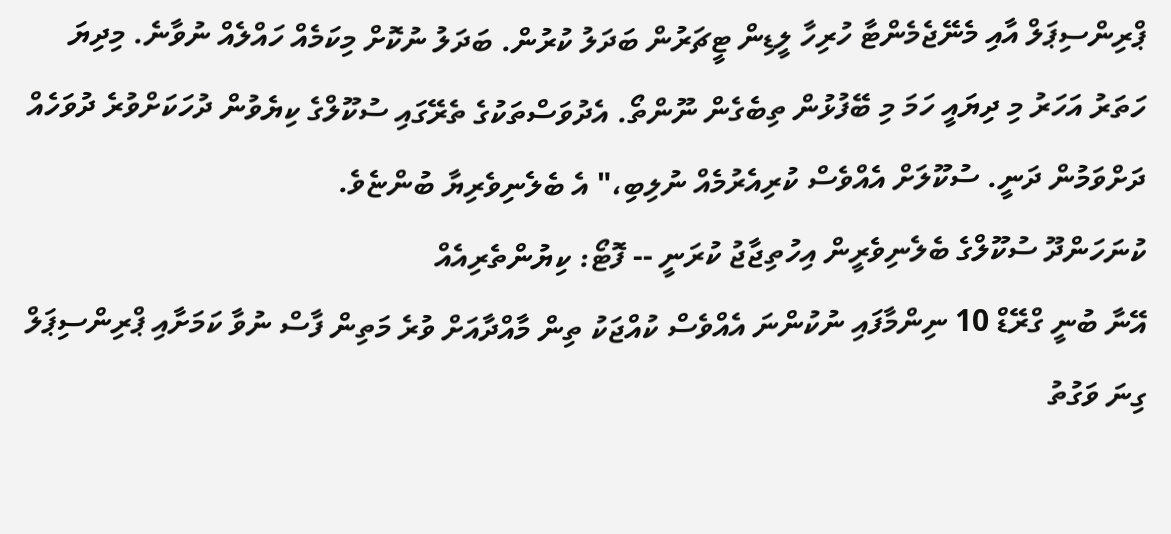ޕްރިންސިޕަލް އާއި މެނޭޖެމެންޓާ ހުރިހާ ލީޑިން ޓީޗަރުން ބަދަލު ކުރުން. ބަދަލު ނުކޮށް މިކަމެއް ހައްލެއް ނުވާނެ. މިދިޔަ ހަތަރު އަހަރު މި ދިޔައީ ހަމަ މި ބޭފުޅުން ތިބެގެން ނޫންތޯ. އެދުވަސްތަކުގެ ތެރޭގައި ސުކޫލްގެ ކިޔެވުން ދުހަކަށްވުރެ ދުވަހެއް ދަށްވަމުން ދަނީ. ސުކޫލަށް އެއްވެސް ކުރިއެރުމެއް ނުލިބި،" އެ ބެލެނިވެރިޔާ ބުންޏެވެ.
ކުނަހަންދޫ ސުކޫލްގެ ބެލެނިވެރީން އިހުތިޖާޖު ކުރަނީ -- ފޮޓޯ: ކިޔުންތެރިއެއް
އޭނާ ބުނީ ގްރޭޑް 10 ނިންމާފައި ނުކުންނަ އެއްވެސް ކުއްޖަކު ތިން މާއްދާއަށް ވުރެ މަތިން ފާސް ނުވާ ކަމަށާއި ޕްރިންސިޕަލް ގިނަ ވަގުތު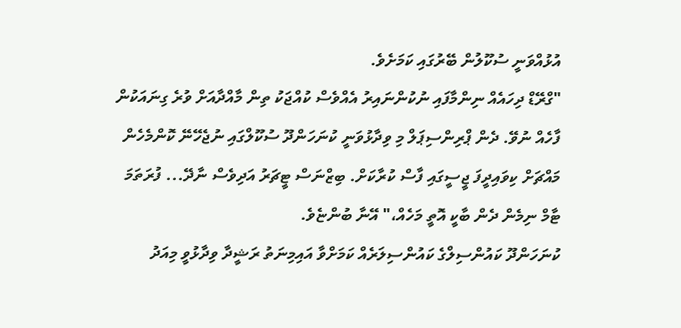އުޅުއްވަނީ ސުކޫލުން ބޭރުގައި ކަމަށެވެ.
"ގްރޭޑް ދިހައެއް ނިންމާފައި ނުކުންނައިރު އެއްވެސް ކުއްޖަކު ތިން މާއްދާއަށް ވުރެ ގިނައަކުން ފާހެއް ނުވޭ. ދެން ޕްރިންސިޕަލް މި ވިދާޅުވަނީ ކުނަހަންދޫ ސުކޫލްގައި ނުޖެހޭނޭ ކޮންމެހެން މައްޗަށް ކިވައިދީފަ ޖީސީގައި ފާސް ކުރާކަށް. ބިޒްނަސް ޓީޗަރު އަދިވެސް ނާދޭ... ފުރަތަމަ ޓާމް ނިމެން ދެން ބާކީ އޮތީ މަހެއް،" އޭނާ ބުންޏެވެ.
ކުނަހަންދޫ ކައުންސިލްގެ ކައުންސިލަރެއް ކަމަށްވާ އައިމިނަތު ރަޝީދާ ވިދާޅުވީ މިއަދު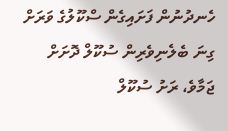ހެނދުނުން ފަށައިގެން ސްކޫލުގެ ވަރަށް ގިނަ ބެލެނިވެރިން ސުކޫލް ދޮށަށް ޖަމާވެ، ރަށު ސުކޫލް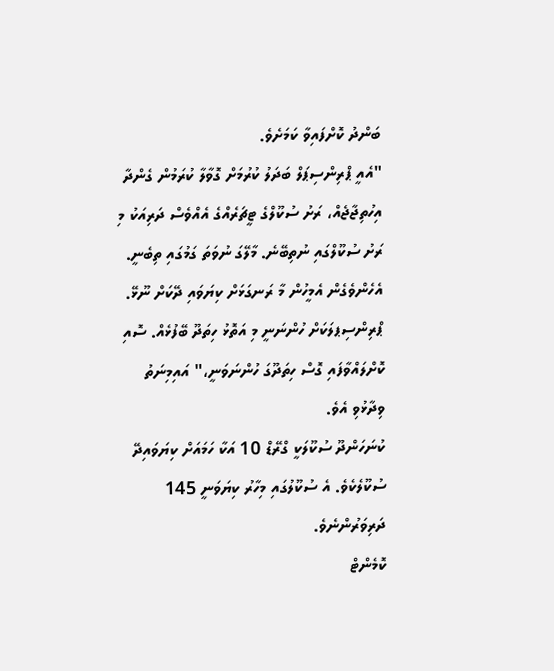ބަންދު ކޮށްފައިވާ ކަމަށެވެ.
"އެއީ ޕްރިންސިޕަލް ބަދަލު ކުރުމަށް ގޮވާލާ ކުރަމުން ގެންދާ އިހުތިޖާޖެއް، ރަށު ސުކޫލްގެ ޓީޗަރެއްގެ އެއްވެސް ދަރިއަކު މި ރަށު ސުކޫލްގައި ނުތިބޭނެ. މާލޭގަ ނުވަތަ ގަމުގައި ތިބެނީ. އެހެންވެގެން އެމީހުން މާ ރަނގަޅަށް ކިޔަވައި ދޭކަށް ނޫޅޭ. ޕްރިންސިޕލަކަށް ހުންނަނީ މި އަތޮޅު ހިތަދޫ ބޭފުޅެއް. ސޮއި ކޮށްލައްވާފައި ގޮސް ހިތަދޫގަ ހުންނަވަނީ،" އައިމިނަތު ވިދާޅުވި އެވެ.
ކުނަހަންދޫ ސުކޫލަކީ ގްރޭޑް 10 އަކާ ހަމައަށް ކިޔަވައިދޭ ސުކޫލެކެވެ. އެ ސުކޫލުގައި މިހާރު ކިޔަވަނީ 145 ދަރިވަރުންނެވެ.
ކޮމެންޓް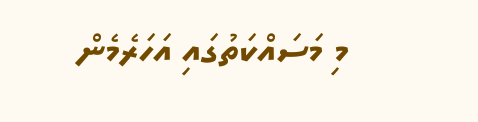މި މަސައްކަތުގައި އަހަރެމެން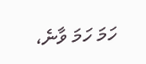ހަމަ ހަމަ ވާނެ،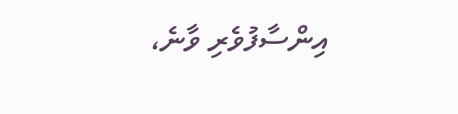އިންސާފުވެރި ވާނެ،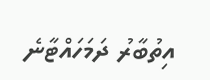އިތުބާރު ދަމަހައްޓާނެ